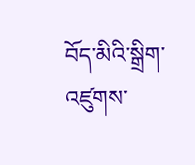བོད་མིའི་སྒྲིག་འཛུགས་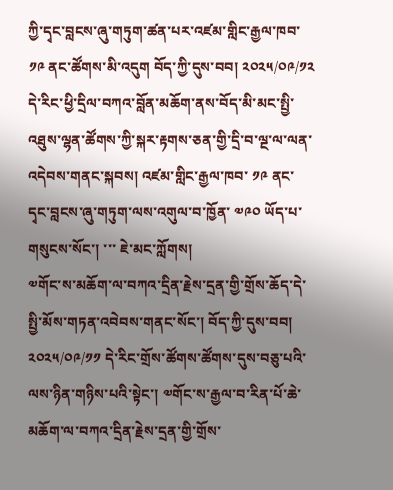ཀྱི་དྭང་བླངས་ཞུ་གཏུག་ཚན་པར་འཛམ་གླིང་རྒྱལ་ཁབ་ ༡༩ ནང་ཚོགས་མི་འདུག བོད་ཀྱི་དུས་བབ། ༢༠༢༥/༠༩/༡༢ དེ་རིང་ཕྱི་དྲིལ་བཀའ་བློན་མཆོག་ནས་བོད་མི་མང་སྤྱི་འཐུས་ལྷན་ཚོགས་ཀྱི་སྐར་རྟགས་ཅན་གྱི་དྲི་བ་ལྔ་ལ་ལན་འདེབས་གནང་སྐབས། འཛམ་གླིང་རྒྱལ་ཁབ་ ༡༩ ནང་དྭང་བླངས་ཞུ་གཏུག་ལས་འགུལ་བ་ཁྱོན་ ༧༩༠ ཡོད་པ་གསུངས་སོང་། ་་་ ཇེ་མང་ཀློགས།
༧གོང་ས་མཆོག་ལ་བཀའ་དྲིན་རྗེས་དྲན་གྱི་གྲོས་ཆོད་དེ་སྤྱི་མོས་གཏན་འབེབས་གནང་སོང་། བོད་ཀྱི་དུས་བབ། ༢༠༢༥/༠༩/༡༡ དེ་རིང་གྲོས་ཚོགས་ཚོགས་དུས་བཅུ་པའི་ལས་ཉིན་གཉིས་པའི་སྟེང་། ༧གོང་ས་རྒྱལ་བ་རིན་པོ་ཆེ་མཆོག་ལ་བཀའ་དྲིན་རྗེས་དྲན་གྱི་གྲོས་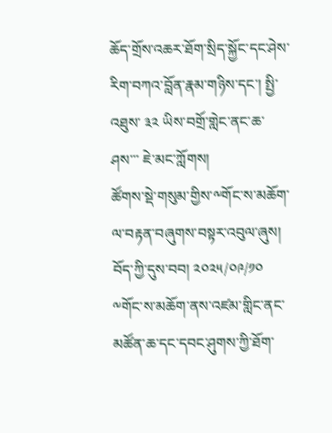ཆོད་གྲོས་འཆར་ཐོག་སྲིད་སྐྱོང་དང་ཤེས་རིག་བཀའ་བློན་རྣམ་གཉིས་དང་། སྤྱི་འཐུས་ ༣༢ ཡིས་བགྲོ་གླེང་ནང་ཆ་ཤས་་་ ཇེ་མང་ཀློགས།
ཚོགས་སྡེ་གསུམ་གྱིས་༸གོང་ས་མཆོག་ལ་བརྟན་བཞུགས་བསྟར་འབུལ་ཞུས། བོད་ཀྱི་དུས་བབ། ༢༠༢༥/༠༩/༡༠ ༸གོང་ས་མཆོག་ནས་འཛམ་གླིང་ནང་མཚོན་ཆ་དང་དབང་ཤུགས་ཀྱི་ཐོག་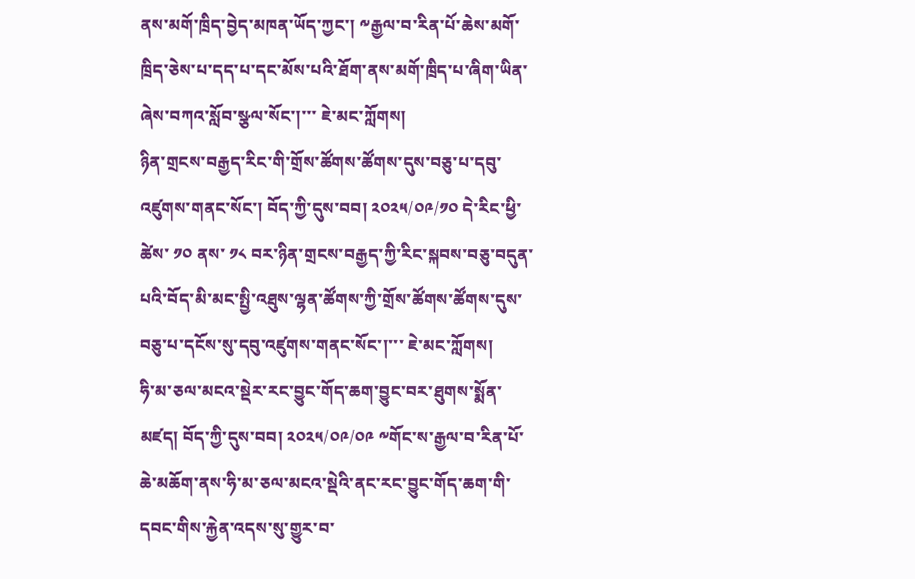ནས་མགོ་ཁྲིད་བྱེད་མཁན་ཡོད་ཀྱང་། ༸རྒྱལ་བ་རིན་པོ་ཆེས་མགོ་ཁྲིད་ཅེས་པ་དད་པ་དང་མོས་པའི་ཐོག་ནས་མགོ་ཁྲིད་པ་ཞིག་ཡིན་ཞེས་བཀའ་སློབ་སྩལ་སོང་།་་་ ཇེ་མང་ཀློགས།
ཉིན་གྲངས་བརྒྱད་རིང་གི་གྲོས་ཚོགས་ཚོགས་དུས་བཅུ་པ་དབུ་འཛུགས་གནང་སོང་། བོད་ཀྱི་དུས་བབ། ༢༠༢༥/༠༩/༡༠ དེ་རིང་ཕྱི་ཚེས་ ༡༠ ནས་ ༡༨ བར་ཉིན་གྲངས་བརྒྱད་ཀྱི་རིང་སྐབས་བཅུ་བདུན་པའི་བོད་མི་མང་སྤྱི་འཐུས་ལྷན་ཚོགས་ཀྱི་གྲོས་ཚོགས་ཚོགས་དུས་བཅུ་པ་དངོས་སུ་དབུ་འཛུགས་གནང་སོང་།་་་ ཇེ་མང་ཀློགས།
ཧི་མ་ཅལ་མངའ་སྡེར་རང་བྱུང་གོད་ཆག་བྱུང་བར་ཐུགས་སྨོན་མཛད། བོད་ཀྱི་དུས་བབ། ༢༠༢༥/༠༩/༠༩ ༸གོང་ས་རྒྱལ་བ་རིན་པོ་ཆེ་མཆོག་ནས་ཧི་མ་ཅལ་མངའ་སྡེའི་ནང་རང་བྱུང་གོད་ཆག་གི་དབང་གིས་རྐྱེན་འདས་སུ་གྱུར་བ་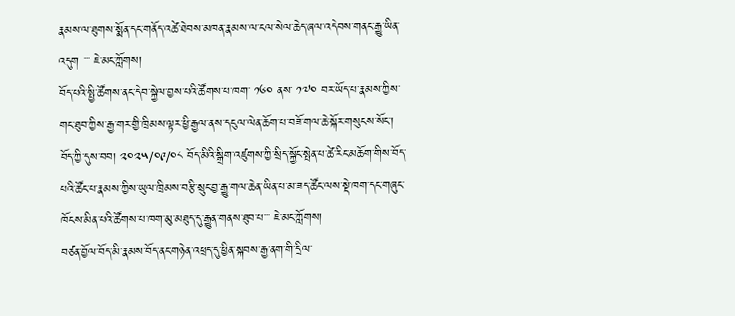རྣམས་ལ་ཐུགས་སྨོན་དང་གནོད་འཚེ་ཐེབས་མཁན་རྣམས་ལ་ངལ་སེལ་ཆེད་ཞལ་འདེབས་གནང་རྒྱུ་ཡིན་འདུག ་་་ ཇེ་མང་ཀློགས།
བོད་པའི་སྤྱི་ཚོགས་ནང་དེབ་སྐྱེལ་བྱས་པའི་ཚོགས་པ་ཁག་ ༡༦༠ ནས་ ༡༧༠ བར་ཡོད་པ་རྣམས་ཀྱིས་གང་ཐུབ་ཀྱིས་རྒྱ་གར་གྱི་ཁྲིམས་ལྟར་ཕྱི་རྒྱལ་ནས་དངུལ་ལེན་ཆོག་པ་བཟོ་གལ་ཆེ་སྐོར་གསུངས་སོང་། བོད་ཀྱི་དུས་བབ། ༢༠༢༥/༠༩/༠༨ བོད་མིའི་སྒྲིག་འཛུགས་ཀྱི་སྲིད་སྐྱོང་སྤེན་པ་ཚེ་རིང་མཆོག་གིས་བོད་པའི་ཚོང་པ་རྣམས་ཀྱིས་ཡུལ་ཁྲིམས་བརྩི་སྲུང་བྱ་རྒྱུ་གལ་ཆེན་ཡིན་པ་མ་ཟད་ཚོང་ལས་སྡེ་ཁག་དང་གཞུང་ཁོངས་མིན་པའི་ཚོགས་པ་ཁག་མུ་མཐུད་དུ་རྒྱུན་གནས་ཐུབ་པ་་་ ཇེ་མང་ཀློགས།
བཙན་བྱོལ་བོད་མི་རྣམས་བོད་ནང་གཉེན་འཕྲད་དུ་ཕྱིན་སྐབས་རྒྱ་ནག་གི་དྲིལ་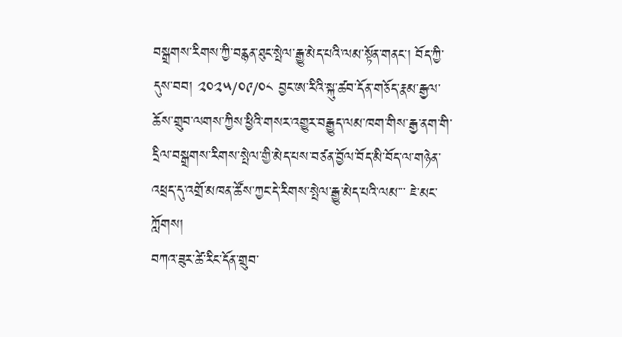བསྒྲགས་རིགས་ཀྱི་བརྙན་ཐུང་སྤེལ་རྒྱུ་མེད་པའི་ལམ་སྟོན་གནང་། བོད་ཀྱི་དུས་བབ། ༢༠༢༥/༠༩/༠༨ བྱང་ཨ་རིའི་སྐུ་ཚབ་དོན་གཅོད་རྣམ་རྒྱལ་ཆོས་གྲུབ་ལགས་ཀྱིས་ཕྱིའི་གསར་འགྱུར་བརྒྱུད་ལམ་ཁག་གིས་རྒྱ་ནག་གི་དྲིལ་བསྒྲགས་རིགས་སྤེལ་གྱི་མེད་པས་བཙན་བྱོལ་བོད་མི་བོད་ལ་གཉེན་འཕྲད་དུ་འགྲོ་མཁན་ཚོས་ཀྱང་དེ་རིགས་སྤེལ་རྒྱུ་མེད་པའི་ལམ་་་ ཇེ་མང་ཀློགས།
བཀའ་ཟུར་ཚེ་རིང་དོན་གྲུབ་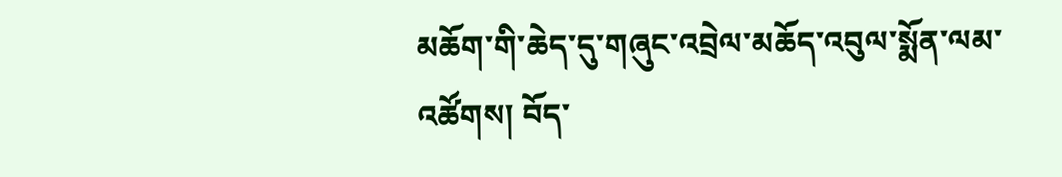མཆོག་གི་ཆེད་དུ་གཞུང་འབྲེལ་མཆོད་འབུལ་སྨོན་ལམ་འཚོགས། བོད་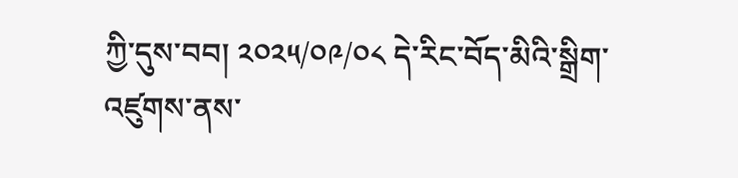ཀྱི་དུས་བབ། ༢༠༢༥/༠༩/༠༨ དེ་རིང་བོད་མིའི་སྒྲིག་འཛུགས་ནས་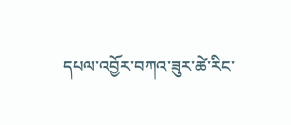དཔལ་འབྱོར་བཀའ་ཟུར་ཚེ་རིང་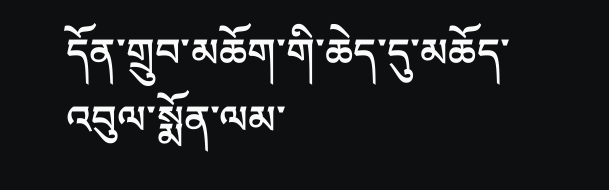དོན་གྲུབ་མཆོག་གི་ཆེད་དུ་མཆོད་འབུལ་སྨོན་ལམ་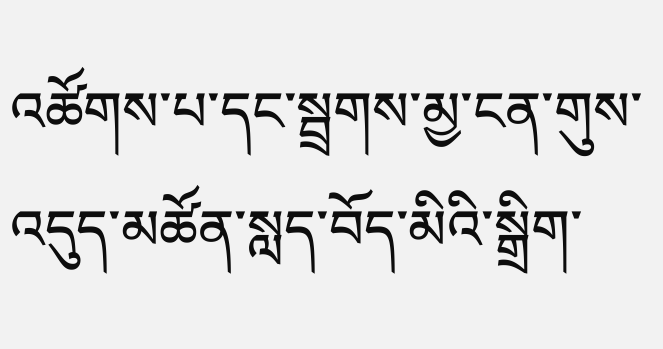འཚོགས་པ་དང་སྦྲགས་མྱ་ངན་གུས་འདུད་མཚོན་སླད་བོད་མིའི་སྒྲིག་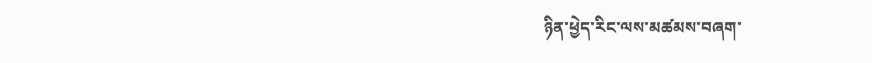ཉིན་ཕྱེད་རིང་ལས་མཚམས་བཞག་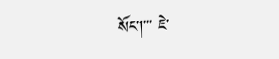སོང་།་་་ ཇེ་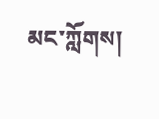མང་ཀློགས།